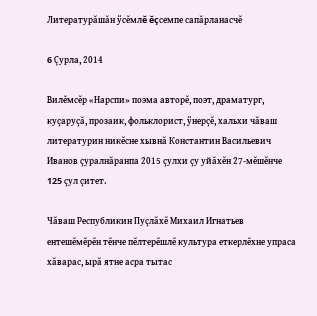Литературăшăн ÿсĕмлĕ ĕçсемпе сапăрланасчĕ

6 Çурла, 2014

Вилĕмсĕр «Нарспи» поэма авторĕ, поэт, драматург, куçаруçă, прозаик, фольклорист, ÿнерçĕ, хальхи чăваш литературин никĕсне хывнă Константин Васильевич Иванов çуралнăранпа 2015 çулхи çу уйăхĕн 27-мĕшĕнче 125 çул çитет.

Чăваш Республикин Пуçлăхĕ Михаил Игнатьев ентешĕмĕрĕн тĕнче пĕлтерĕшлĕ культура еткерлĕхне упраса хăварас, ырă ятне асра тытас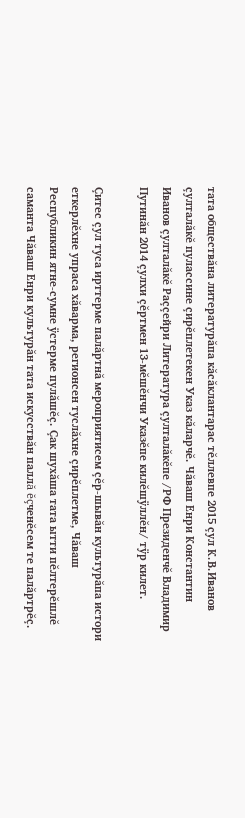тата обществăна литературăпа кăсăклантарас тĕллевпе 2015 çул К.В.Иванов çулталăкĕ пулассине çирĕплетекен Указ кăларчĕ. Чăваш Енри Константин Иванов çулталăкĕ Раççейри Литература çулталăкĕпе /РФ Президенчĕ Владимир Путинăн 2014 çулхи çĕртмен 13-мĕшĕнчи Указĕпе килĕшÿллĕн/ тÿр килет.

Çитес çул туса ирттерме палăртнă мероприятисем çĕр-шывăн культурăпа истори еткерлĕхне упраса хăварма, регионсен туслăхне çирĕплетме, Чăваш Республикин ятне-сумне ÿстерме пулăшĕç. Çак шухăша тата ытти пĕлтерĕшлĕ саманта Чăваш Енри культурăн тата искусствăн паллă ĕçченĕсем те палăртрĕç.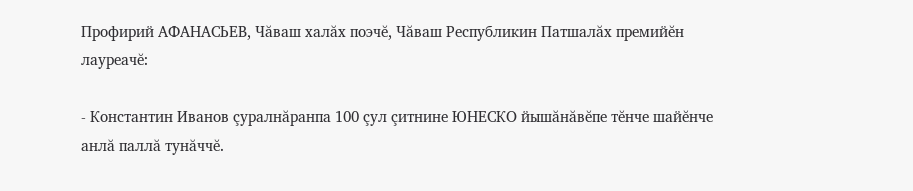Профирий АФАНАСЬЕВ, Чăваш халăх поэчĕ, Чăваш Республикин Патшалăх премийĕн лауреачĕ:

- Константин Иванов çуралнăранпа 100 çул çитнине ЮНЕСКО йышăнăвĕпе тĕнче шайĕнче анлă паллă тунăччĕ.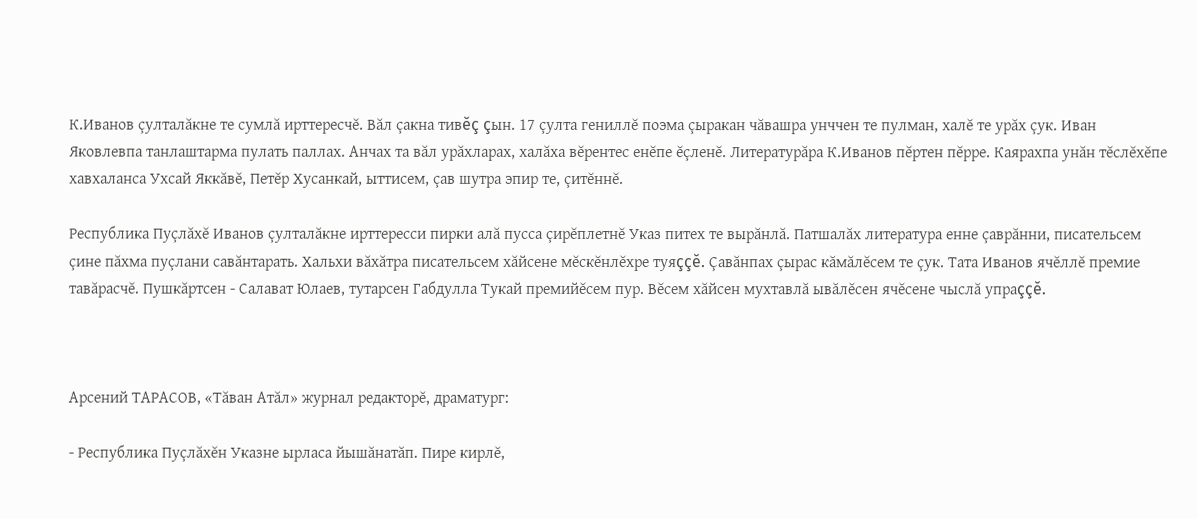К.Иванов çулталăкне те сумлă ирттересчĕ. Вăл çакна тивĕç çын. 17 çулта гениллĕ поэма çыракан чăвашра унччен те пулман, халĕ те урăх çук. Иван Яковлевпа танлаштарма пулать паллах. Анчах та вăл урăхларах, халăха вĕрентес енĕпе ĕçленĕ. Литературăра К.Иванов пĕртен пĕрре. Каярахпа унăн тĕслĕхĕпе хавхаланса Ухсай Яккăвĕ, Петĕр Хусанкай, ыттисем, çав шутра эпир те, çитĕннĕ.

Республика Пуçлăхĕ Иванов çулталăкне ирттересси пирки алă пусса çирĕплетнĕ Указ питех те вырăнлă. Патшалăх литература енне çаврăнни, писательсем çине пăхма пуçлани савăнтарать. Хальхи вăхăтра писательсем хăйсене мĕскĕнлĕхре туяççĕ. Çавăнпах çырас кăмăлĕсем те çук. Тата Иванов ячĕллĕ премие тавăрасчĕ. Пушкăртсен - Салават Юлаев, тутарсен Габдулла Тукай премийĕсем пур. Вĕсем хăйсен мухтавлă ывăлĕсен ячĕсене чыслă упраççĕ.



Арсений ТАРАСОВ, «Тăван Атăл» журнал редакторĕ, драматург:

- Республика Пуçлăхĕн Указне ырласа йышăнатăп. Пире кирлĕ,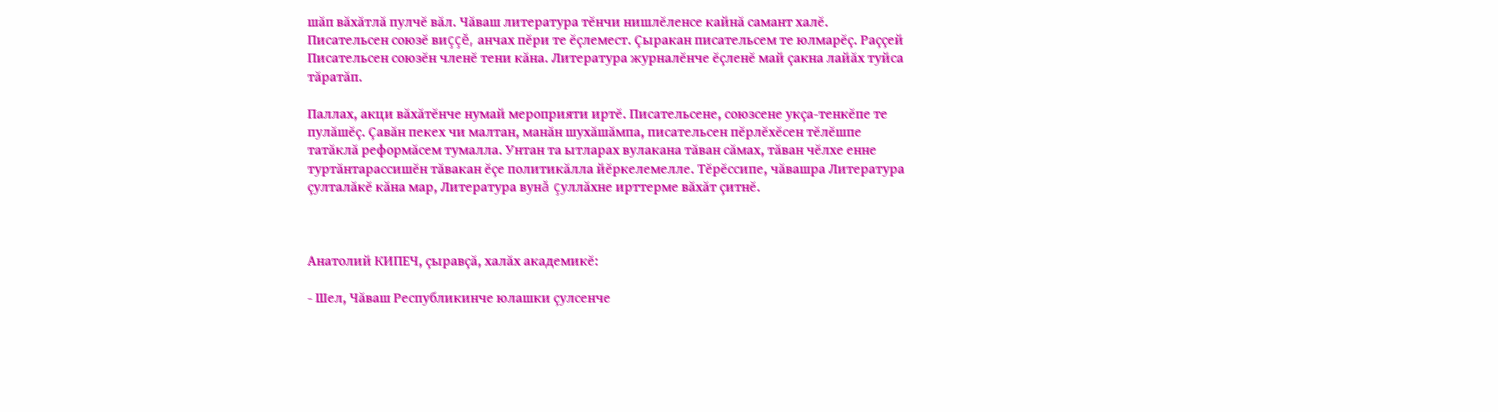шăп вăхăтлă пулчĕ вăл. Чăваш литература тĕнчи нишлĕленсе кайнă самант халĕ. Писательсен союзĕ виççĕ, анчах пĕри те ĕçлемест. Çыракан писательсем те юлмарĕç. Раççей Писательсен союзĕн членĕ тени кăна. Литература журналĕнче ĕçленĕ май çакна лайăх туйса тăратăп.

Паллах, акци вăхăтĕнче нумай мероприяти иртĕ. Писательсене, союзсене укçа-тенкĕпе те пулăшĕç. Çавăн пекех чи малтан, манăн шухăшăмпа, писательсен пĕрлĕхĕсен тĕлĕшпе татăклă реформăсем тумалла. Унтан та ытларах вулакана тăван сăмах, тăван чĕлхе енне туртăнтарассишĕн тăвакан ĕçе политикăлла йĕркелемелле. Тĕрĕссипе, чăвашра Литература çулталăкĕ кăна мар, Литература вунă çуллăхне ирттерме вăхăт çитнĕ.



Анатолий КИПЕЧ, çыравçă, халăх академикĕ:

- Шел, Чăваш Республикинче юлашки çулсенче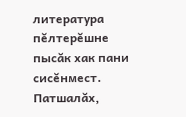литература пĕлтерĕшне пысăк хак пани сисĕнмест. Патшалăх,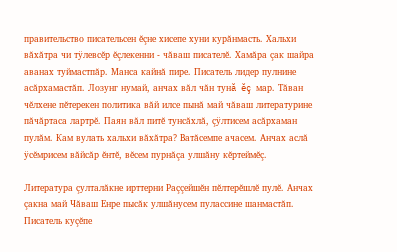правительство писательсен ĕçне хисепе хуни курăнмасть. Хальхи вăхăтра чи тÿлевсĕр ĕçлекенни - чăваш писателĕ. Хамăра çак шайра аванах туймастпăр. Манса кайнă пире. Писатель лидер пулнине асăрхамастăп. Лозунг нумай, анчах вăл чăн тунă ĕç мар. Тăван чĕлхене пĕтерекен политика вăй илсе пынă май чăваш литературине пăчăртаса лартрĕ. Паян вăл питĕ тунсăхлă, çÿлтисем асăрхаман пулăм. Кам вулать хальхи вăхăтра? Ватăсемпе ачасем. Анчах аслă ÿсĕмрисем вăйсăр ĕнтĕ, вĕсем пурнăçа улшăну кĕртеймĕç.

Литература çулталăкне ирттерни Раççейшĕн пĕлтерĕшлĕ пулĕ. Анчах çакна май Чăваш Енре пысăк улшăнусем пулассине шанмастăп. Писатель куçĕпе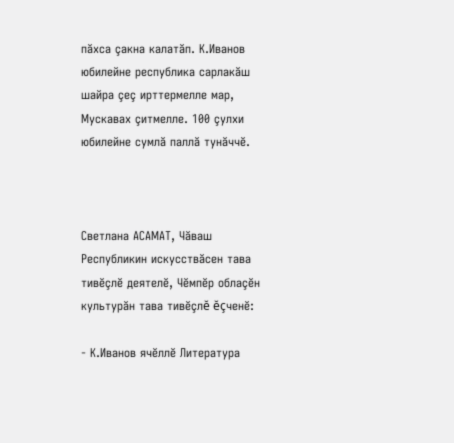пăхса çакна калатăп. К.Иванов юбилейне республика сарлакăш шайра çеç ирттермелле мар, Мускавах çитмелле. 100 çулхи юбилейне сумлă паллă тунăччĕ.



Светлана АСАМАТ, Чăваш Республикин искусствăсен тава тивĕçлĕ деятелĕ, Чĕмпĕр облаçĕн культурăн тава тивĕçлĕ ĕçченĕ:

- К.Иванов ячĕллĕ Литература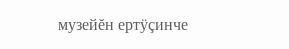музейĕн ертÿçинче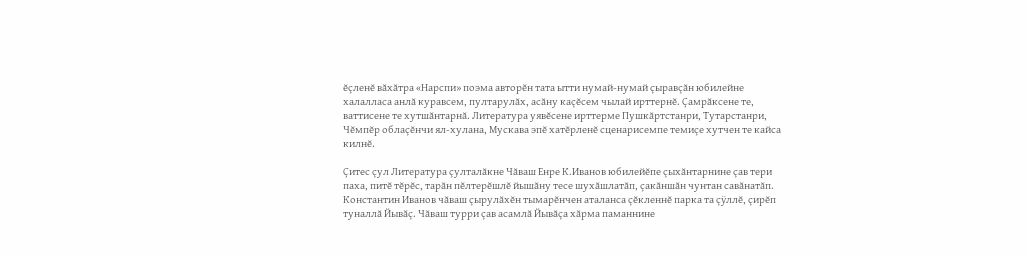ĕçленĕ вăхăтра «Нарспи» поэма авторĕн тата ытти нумай-нумай çыравçăн юбилейне халалласа анлă куравсем, пултарулăх, асăну каçĕсем чылай ирттернĕ. Çамрăксене те, ваттисене те хутшăнтарнă. Литература уявĕсене ирттерме Пушкăртстанри, Тутарстанри, Чĕмпĕр облаçĕнчи ял-хулана, Мускава эпĕ хатĕрленĕ сценарисемпе темиçе хутчен те кайса килнĕ.

Çитес çул Литература çулталăкне Чăваш Енре К.Иванов юбилейĕпе çыхăнтарнине çав тери паха, питĕ тĕрĕс, тарăн пĕлтерĕшлĕ йышăну тесе шухăшлатăп, çакăншăн чунтан савăнатăп. Константин Иванов чăваш çырулăхĕн тымарĕнчен аталанса çĕкленнĕ парка та çÿллĕ, çирĕп туналлă Йывăç. Чăваш турри çав асамлă Йывăçа хăрма паманнине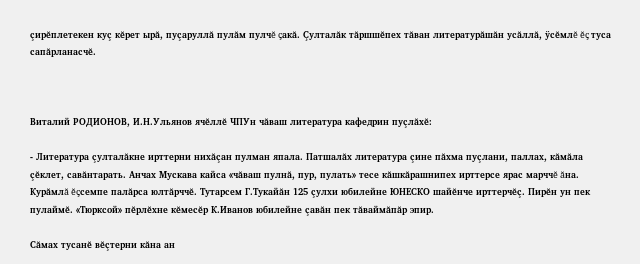çирĕплетекен куç кĕрет ырă, пуçаруллă пулăм пулчĕ çакă. Çулталăк тăршшĕпех тăван литературăшăн усăллă, ÿсĕмлĕ ĕç туса сапăрланасчĕ.



Виталий РОДИОНОВ, И.Н.Ульянов ячĕллĕ ЧПУн чăваш литература кафедрин пуçлăхĕ:

- Литература çулталăкне ирттерни нихăçан пулман япала. Патшалăх литература çине пăхма пуçлани, паллах, кăмăла çĕклет, савăнтарать. Анчах Мускава кайса «чăваш пулнă, пур, пулать» тесе кăшкăрашнипех ирттерсе ярас марччĕ ăна. Курăмлă ĕçсемпе палăрса юлтăрччĕ. Тутарсем Г.Тукайăн 125 çулхи юбилейне ЮНЕСКО шайĕнче ирттерчĕç. Пирĕн ун пек пулаймĕ. «Тюрксой» пĕрлĕхне кĕмесĕр К.Иванов юбилейне çавăн пек тăваймăпăр эпир.

Сăмах тусанĕ вĕçтерни кăна ан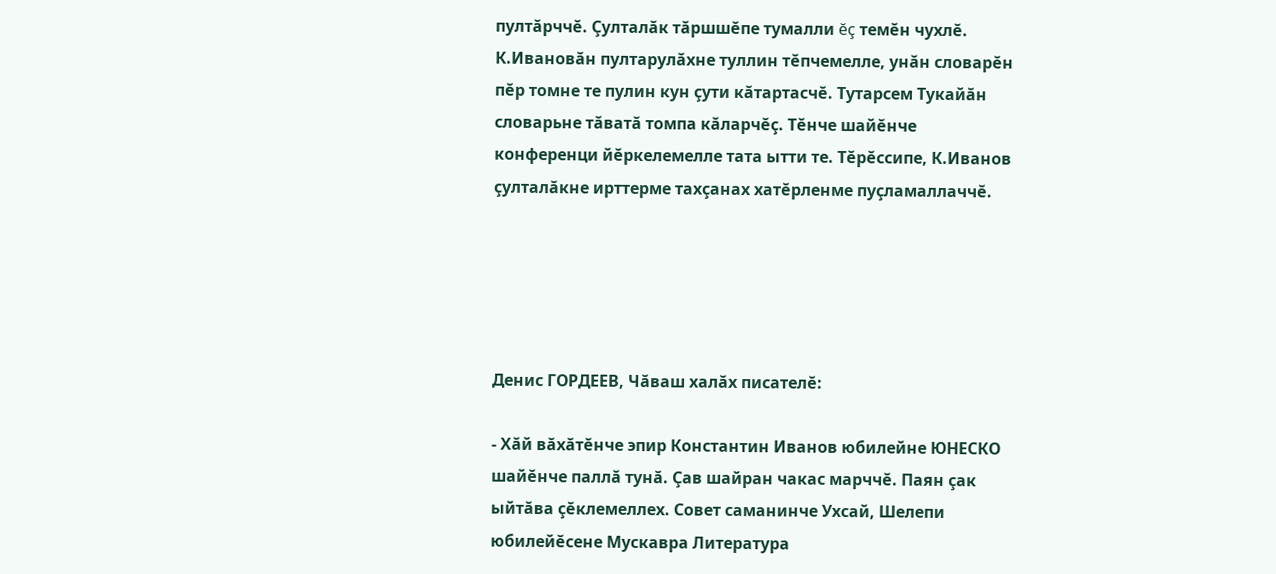пултăрччĕ. Çулталăк тăршшĕпе тумалли ĕç темĕн чухлĕ. К.Ивановăн пултарулăхне туллин тĕпчемелле, унăн словарĕн пĕр томне те пулин кун çути кăтартасчĕ. Тутарсем Тукайăн словарьне тăватă томпа кăларчĕç. Тĕнче шайĕнче конференци йĕркелемелле тата ытти те. Тĕрĕссипе, К.Иванов çулталăкне ирттерме тахçанах хатĕрленме пуçламаллаччĕ.





Денис ГОРДЕЕВ, Чăваш халăх писателĕ:

- Хăй вăхăтĕнче эпир Константин Иванов юбилейне ЮНЕСКО шайĕнче паллă тунă. Çав шайран чакас марччĕ. Паян çак ыйтăва çĕклемеллех. Совет саманинче Ухсай, Шелепи юбилейĕсене Мускавра Литература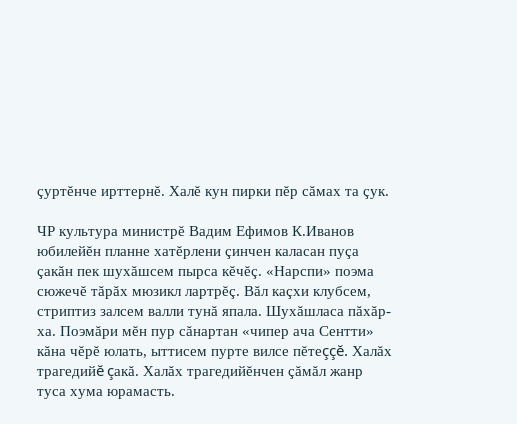çуртĕнче ирттернĕ. Халĕ кун пирки пĕр сăмах та çук.

ЧР культура министрĕ Вадим Ефимов К.Иванов юбилейĕн планне хатĕрлени çинчен каласан пуçа çакăн пек шухăшсем пырса кĕчĕç. «Нарспи» поэма сюжечĕ тăрăх мюзикл лартрĕç. Вăл каçхи клубсем, стриптиз залсем валли тунă япала. Шухăшласа пăхăр-ха. Поэмăри мĕн пур сăнартан «чипер ача Сентти» кăна чĕрĕ юлать, ыттисем пурте вилсе пĕтеççĕ. Халăх трагедийĕ çакă. Халăх трагедийĕнчен çăмăл жанр туса хума юрамасть.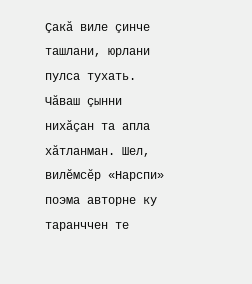Çакă виле çинче ташлани, юрлани пулса тухать. Чăваш çынни нихăçан та апла хăтланман. Шел, вилĕмсĕр «Нарспи» поэма авторне ку таранччен те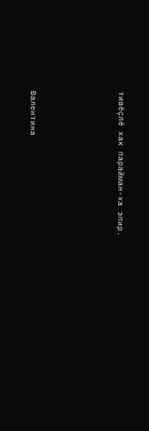тивĕçлĕ хак парайман-ха эпир.





Валентина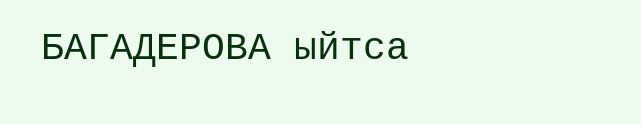БАГАДЕРОВА ыйтса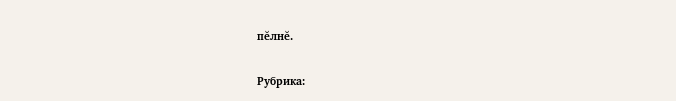пĕлнĕ.

Рубрика: